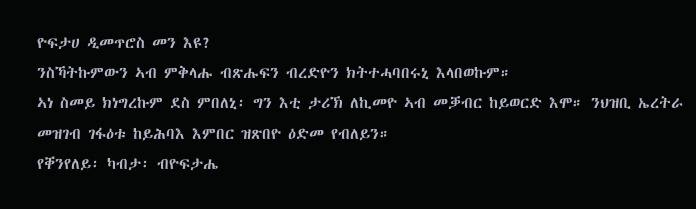ዮፍታሀ ዲመጥሮስ መን እዩ?
ንስኻትኩምውን ኣብ ምቅላሑ ብጽሑፍን ብረድዮን ክትተሓባበሩኒ እላበወኩም።
ኣነ ስመይ ክነግረኩም ደስ ምበለኒ፡ ግን እቲ ታሪኽ ለኪመዮ ኣብ መቓብር ከይወርድ እሞ። ንህዝቢ ኤረትራ መዝገብ ገፋዕቱ ከይሕባእ እምበር ዝጽበዮ ዕድመ የብለይን።
የቐንየለይ፡ ካብታ፡ ብዮፍታሔ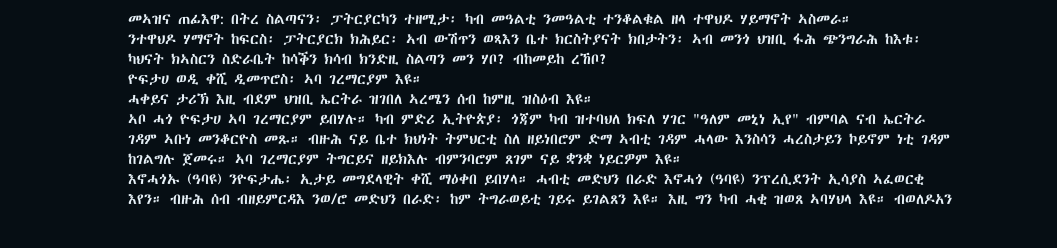መኣዝና ጠፊእዋ: በትረ ስልጣናን፡ ፓትርያርካን ተዘሚታ፡ ካብ መዓልቲ ንመዓልቲ ተንቆልቁል ዘላ ተዋህዶ ሃይማኖት ኣስመራ።
ንተዋህዶ ሃማኖት ከፍርስ፡ ፓትርያርክ ክሕይር፡ ኣብ ውሽጥን ወጻእን ቤተ ክርስትያናት ክበታትን፡ ኣብ መንጎ ህዝቢ ፋሕ ጭንግራሕ ከእቱ፡ ካህናት ክኣስርን ስድራቤት ከሳቕን ክሳብ ክንድዚ ስልጣን መን ሃቦ? ብከመይከ ረኸቦ?
ዮፍታሀ ወዲ ቀሺ ዲመጥሮስ፡ ኣባ ገረማርያም እዩ።
ሓቀይና ታሪኽ እዚ ብደም ህዝቢ ኤርትራ ዝገበለ ኣረሜን ሰብ ከምዚ ዝስዕብ እዩ።
ኣቦ ሓጎ ዮፍታሀ ኣባ ገረማርያም ይበሃሉ። ካብ ምድሪ ኢትዮጵያ፡ ጎጃም ካብ ዝተባህለ ክፍለ ሃገር "ዓለም መኒነ ኢየ" ብምባል ናብ ኤርትራ ገዳም ኣቡነ መንቆርዮስ መጹ። ብዙሕ ናይ ቤተ ክህነት ትምህርቲ ስለ ዘይነበሮም ድማ ኣብቲ ገዳም ሓላው እንስሳን ሓረስታይን ኮይኖም ነቲ ገዳም ከገልግሉ ጀመሩ። ኣባ ገረማርያም ትግርይና ዘይክእሉ ብምንባሮም ጸገም ናይ ቋንቋ ነይርዎም እዩ።
እኖሓጎኡ (ዓባዩ) ንዮፍታሔ፡ ኢታይ መግደላዊት ቀሺ ማዕቀበ ይበሃላ። ሓብቲ መድህን በራድ እኖሓጎ (ዓባዩ) ንፕረሲደንት ኢሳያስ ኣፈወርቂ እየን። ብዙሕ ሰብ ብዘይምርዳእ ንወ/ሮ መድህን በራድ፡ ከም ትግራወይቲ ገይሩ ይገልጸን እዩ። እዚ ግን ካብ ሓቂ ዝወጸ ኣባሃህላ እዩ። ብወለዶአን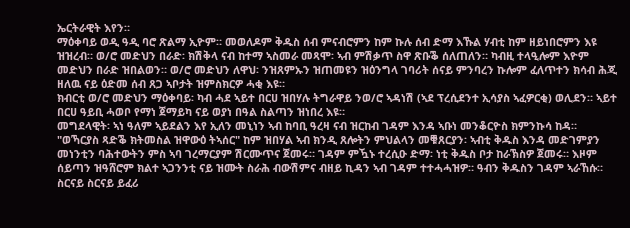ኤርትራዊት እየን።
ማዕቀባይ ወዲ ዓዲ ባሮ ጽልማ ኢዮም። መወለዶም ቅዱስ ሰብ ምናብሮምን ከም ኩሉ ሰብ ድማ እኹል ሃብቲ ከም ዘይነበሮምን እዩ ዝዝረብ። ወ/ሮ መድህን በራድ፡ ክሽቅላ ናብ ከተማ ኣስመራ መጻሞ፡ ኣብ ምሽቃጥ ስዋ ጽቡቕ ሰለጠለን። ካብዚ ተላዒሎም እዮም መድህን በራድ ዝበልወን። ወ/ሮ መድህን ለዋህ፡ ንዝጸምኡን ዝጠመዩን ዝዕንግላ ገባሪት ሰናይ ምንባረን ኩሎም ፈለጥተን ክሳብ ሕጂ ዘለዉ ናይ ዕድመ ሰብ ጸጋ ኣቦታት ዝምስክርዎ ሓቂ እዩ።
ክብርቲ ወ/ሮ መድህን ማዕቀባይ፡ ካብ ሓደ ኣይተ በርሀ ዝበሃሉ ትግራዋይ ንወ/ሮ ኣዳነሽ (ኣደ ፕረሲደንተ ኢሳያስ ኣፈዎርቂ) ወሊደን። ኣይተ በርሀ ዓይቢ ሓወቦ የማነ ጀማይካ ናይ ወያነ በዓል ስልጣን ዝነበረ እዩ።
መግደላዊት፡ ኣነ ዓለም ኣይደልን እየ ኢለን መኒነን ኣብ ከባቢ ዓረዛ ናብ ዝርከብ ገዳም እንዳ ኣቡነ መንቆርዮስ ክምንኩሳ ከዳ።
"ወኻርያስ ጻድቕ ክትመስል ዝዋውዕ ትኣሰር" ከም ዝበሃል ኣብ ክንዲ ጸሎትን ምህልላን መቑጸርያን፡ ኣብቲ ቅዱስ እንዳ መድገምያን መነንቲን ባሕተውትን ምስ ኣባ ገረማርያም ሽርሙጥና ጀመሩ። ገዳም ምዃኑ ተረሲዑ ድማ፡ ነቲ ቅዱስ ቦታ ከራኽስዎ ጀመሩ። እዞም ሰይጣን ዝዓሸሮም ክልተ ኣጋንንቲ ናይ ዝሙት ስራሕ ብውሽምና ብዘይ ኪዳን ኣብ ገዳም ተተሓሓዝዎ። ዓብን ቅዱስን ገዳም ኣራኸሱ። ስርናይ ስርናይ ይፈሪ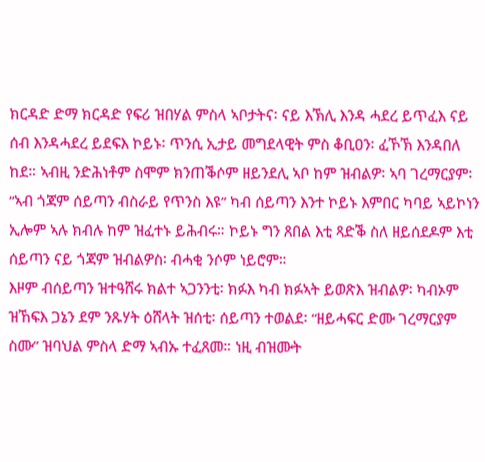ክርዳድ ድማ ክርዳድ የፍሪ ዝበሃል ምስላ ኣቦታትና፡ ናይ እኽሊ እንዳ ሓደረ ይጥፈእ ናይ ሰብ እንዳሓደረ ይደፍእ ኮይኑ፡ ጥንሲ ኢታይ መግደላዊት ምስ ቆቢዐን፡ ፈኾኽ እንዳበለ ከደ። ኣብዚ ንድሕነቶም ስሞም ክንጠቕሶም ዘይንደሊ ኣቦ ከም ዝብልዎ፡ ኣባ ገረማርያም፡ “ኣብ ጎጃም ሰይጣን ብስራይ የጥንስ እዩ” ካብ ሰይጣን እንተ ኮይኑ እምበር ካባይ ኣይኮነን ኢሎም ኣሉ ክብሉ ከም ዝፈተኑ ይሕብሩ። ኮይኑ ግን ጸበል እቲ ጻድቕ ስለ ዘይሰደዶም እቲ ሰይጣን ናይ ጎጃም ዝብልዎስ፡ ብሓቂ ንሶም ነይሮም።
እዞም ብሰይጣን ዝተዓሸሩ ክልተ ኣጋንንቲ፡ ክፉእ ካብ ክፉኣት ይወጽእ ዝብልዎ፡ ካብኦም ዝኸፍእ ጋኔን ደም ንጹሃት ዕሸላት ዝሰቲ፡ ሰይጣን ተወልደ፡ “ዘይሓፍር ድሙ ገረማርያም ስሙ” ዝባህል ምስላ ድማ ኣብኡ ተፈጸመ። ነዚ ብዝሙት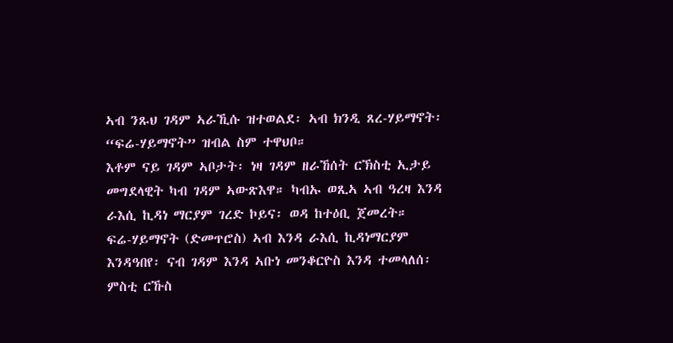ኣብ ንጹህ ገዳም ኣራኺሱ ዝተወልደ፡ ኣብ ክንዲ ጸረ-ሃይማኖት፡ “ፍሬ-ሃይማኖት” ዝብል ስም ተዋህቦ።
እቶም ናይ ገዳም ኣቦታት፡ ነዛ ገዳም ዘራኸሰት ርኽስቲ ኢታይ መግደላዊት ካብ ገዳም ኣውጽእዋ። ካብኡ ወጺኣ ኣብ ዓረዛ እንዳ ራእሲ ኪዳነ ማርያም ገረድ ኮይና፡ ወዳ ከተዕቢ ጀመረት።
ፍሬ-ሃይማኖት (ድመጥሮስ) ኣብ እንዳ ራእሲ ኪዳነማርያም እንዳዓበየ፡ ናብ ገዳም እንዳ ኣቡነ መንቆርዮስ እንዳ ተመላለሰ፡ ምስቲ ርኹስ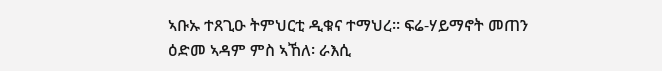ኣቡኡ ተጸጊዑ ትምህርቲ ዲቁና ተማህረ። ፍሬ-ሃይማኖት መጠን ዕድመ ኣዳም ምስ ኣኸለ፡ ራእሲ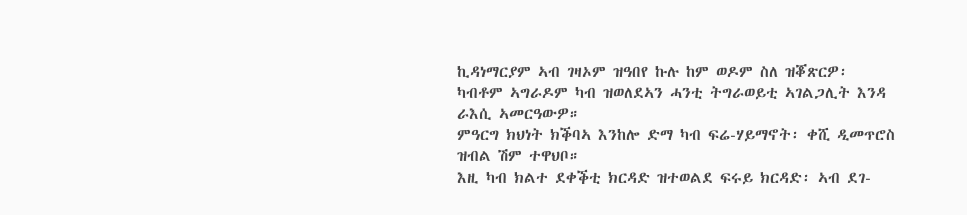ኪዳነማርያም ኣብ ገዛኦም ዝዓበየ ኩሉ ከም ወዶም ስለ ዝቖጽርዎ፡ ካብቶም ኣግራዶም ካብ ዝወለደኣን ሓንቲ ትግራወይቲ ኣገልጋሊት እንዳ ራእሲ ኣመርዓውዎ።
ምዓርግ ክህነት ክቕባኣ እንከሎ ድማ ካብ ፍሬ-ሃይማኖት፡ ቀሺ ዲመጥሮስ ዝብል ሽም ተዋህቦ።
እዚ ካብ ክልተ ደቀቕቲ ክርዳድ ዝተወልደ ፍሩይ ክርዳድ፡ ኣብ ደገ-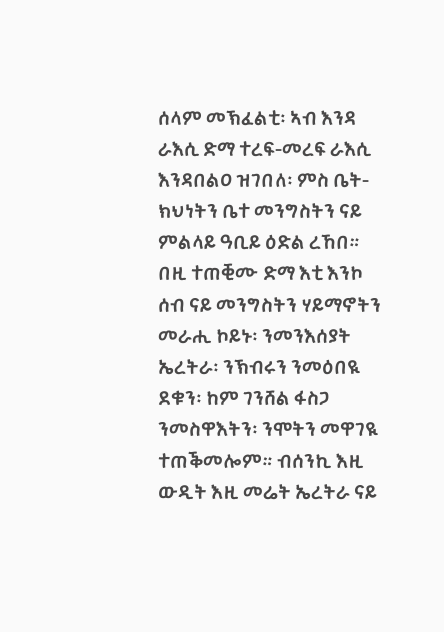ሰላም መኽፈልቲ፡ ኣብ እንዳ ራእሲ ድማ ተረፍ-መረፍ ራእሲ እንዳበልዐ ዝገበለ፡ ምስ ቤት-ክህነትን ቤተ መንግስትን ናይ ምልላይ ዓቢይ ዕድል ረኸበ።
በዚ ተጠቒሙ ድማ እቲ እንኮ ሰብ ናይ መንግስትን ሃይማኖትን መራሒ ኮይኑ፡ ንመንእሰያት ኤረትራ፡ ንኽብሩን ንመዕበዪ ደቁን፡ ከም ገንሸል ፋስጋ ንመስዋእትን፡ ንሞትን መዋገዪ ተጠቕመሎም። ብሰንኪ እዚ ውዲት እዚ መሬት ኤረትራ ናይ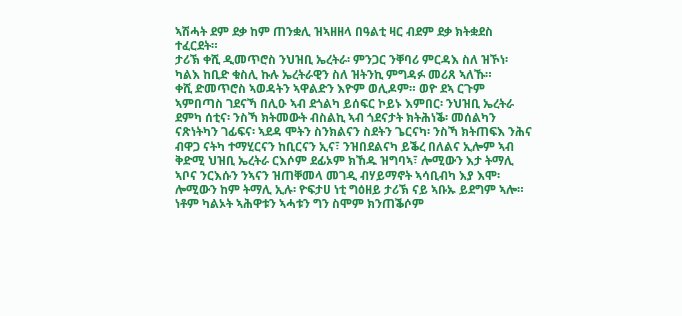ኣሽሓት ደም ደቃ ከም ጠንቋሊ ዝኣዘዘላ በዓልቲ ዛር ብደም ደቃ ክትቋደስ ተፈርደት።
ታሪኽ ቀሺ ዲመጥሮስ ንህዝቢ ኤረትራ፡ ምንጋር ንቐባሪ ምርዳእ ስለ ዝኾነ፡ ካልእ ከቢድ ቁስሊ ኩሉ ኤረትራዊን ስለ ዝትንኪ ምግዳፉ መሪጸ ኣለኹ።
ቀሺ ድመጥሮስ ኣወዳትን ኣዋልድን እዮም ወሊዶም። ወዮ ደኣ ርጉም ኣምበጣስ ገደናኻ በሊዑ ኣብ ደጎልካ ይሰፍር ኮይኑ እምበር፡ ንህዝቢ ኤረትራ ደምካ ሰቲና፡ ንስኻ ክትመውት ብስልኪ ኣብ ጎደናታት ክትሕነቕ፡ መሰልካን ናጽነትካን ገፊፍና፡ ኣደዳ ሞትን ስንክልናን ስደትን ጌርናካ፡ ንስኻ ክትጠፍእ ንሕና ብዋጋ ናትካ ተማሂርናን ከቢርናን ኢና፣ ንዝበደልናካ ይቕረ በለልና ኢሎም ኣብ ቅድሚ ህዝቢ ኤረትራ ርእሶም ደፊኦም ክኸዱ ዝግባኣ፣ ሎሚውን እታ ትማሊ ኣቦና ንርእሱን ንኣናን ዝጠቐመላ መገዲ ብሃይማኖት ኣሳቢብካ እያ እሞ፡ ሎሚውን ከም ትማሊ ኢሉ፡ ዮፍታሀ ነቲ ግዕዘይ ታሪኽ ናይ ኣቡኡ ይደግም ኣሎ። ነቶም ካልኦት ኣሕዋቱን ኣሓቱን ግን ስሞም ክንጠቕሶም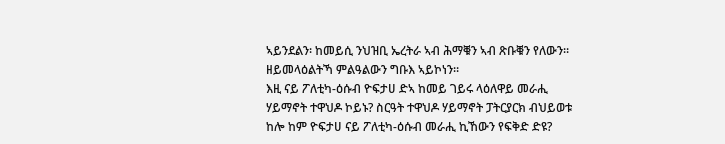ኣይንደልን፡ ከመይሲ ንህዝቢ ኤረትራ ኣብ ሕማቑን ኣብ ጽቡቑን የለውን። ዘይመላዕልትኻ ምልዓልውን ግቡእ ኣይኮነን።
እዚ ናይ ፖለቲካ-ዕሱብ ዮፍታሀ ድኣ ከመይ ገይሩ ላዕለዋይ መራሒ ሃይማኖት ተዋህዶ ኮይኑ? ስርዓት ተዋህዶ ሃይማኖት ፓትርያርክ ብህይወቱ ከሎ ከም ዮፍታሀ ናይ ፖለቲካ-ዕሱብ መራሒ ኪኸውን የፍቅድ ድዩ?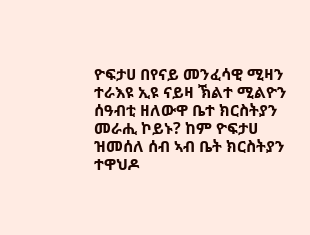ዮፍታሀ በየናይ መንፈሳዊ ሚዛን ተራእዩ ኢዩ ናይዛ ኽልተ ሚልዮን ሰዓብቲ ዘለውዋ ቤተ ክርስትያን መራሒ ኮይኑ? ከም ዮፍታሀ ዝመሰለ ሰብ ኣብ ቤት ክርስትያን ተዋህዶ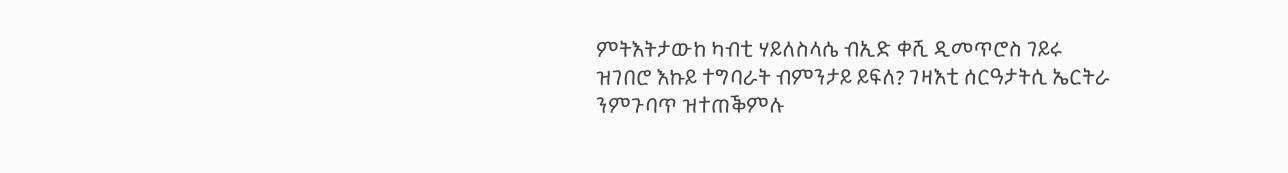ምትእትታውከ ካብቲ ሃይለስላሴ ብኢድ ቀሺ ዲመጥሮስ ገይሩ ዝገበሮ እኩይ ተግባራት ብምንታይ ይፍለ? ገዛእቲ ሰርዓታትሲ ኤርትራ ንምጉባጥ ዝተጠቕምሉ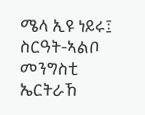ሜላ ኢዩ ነይሩ፤ ስርዓት-ኣልቦ መንግስቲ ኤርትራኸ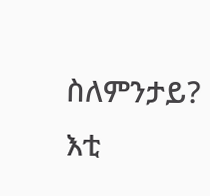ስለምንታይ? እቲ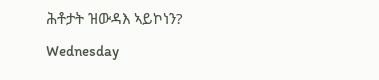ሕቶታት ዝውዳእ ኣይኮነን?
Wednesday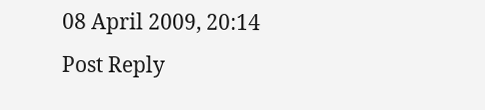08 April 2009, 20:14
Post Reply